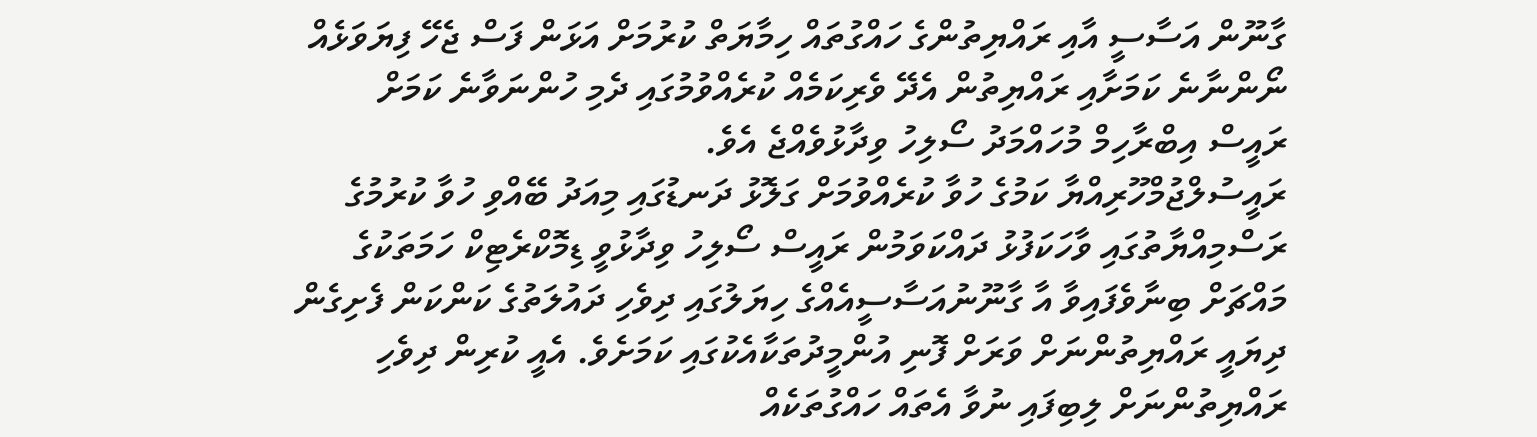ގާނޫން އަސާސީ އާއި ރައްޔިތުންގެ ހައްގުތައް ހިމާޔަތް ކުރުމަށް އަޅަން ފަސް ޖެހޭ ފިޔަވަޅެއް ނޯންނާނެ ކަމަށާއި ރައްޔިތުން އެދޭ ވެރިކަމެއް ކުރެއްވުމުގައި ދެމި ހުންނަވާނެ ކަމަށް ރައީސް އިބްރާހިމް މުހައްމަދު ސޯލިހު ވިދާޅުވެއްޖެ އެވެ.
ރައީސުލްޖުމްހޫރިއްޔާ ކަމުގެ ހުވާ ކުރެއްވުމަށް ގަލޮޅު ދަނޑުގައި މިއަދު ބޭއްވި ހުވާ ކުރުމުގެ ރަސްމިއްޔާތުގައި ވާހަކަފުޅު ދައްކަވަމުން ރައީސް ސޯލިހު ވިދާޅުވީ ޑިމޮކްރެޓިކް ހަމަތަކުގެ މައްޗަށް ބިނާވެފައިވާ އާ ގާނޫނުއަސާސީއެއްގެ ހިޔަލުގައި ދިވެހި ދައުލަތުގެ ކަންކަން ފެށިގެން ދިޔައީ ރައްޔިތުންނަށް ވަރަށް ފޮނި އުންމީދުތަކާއެކުގައި ކަމަށެވެ. އެއީ ކުރިން ދިވެހި ރައްޔިތުންނަށް ލިބިފައި ނުވާ އެތައް ހައްގުތަކެއް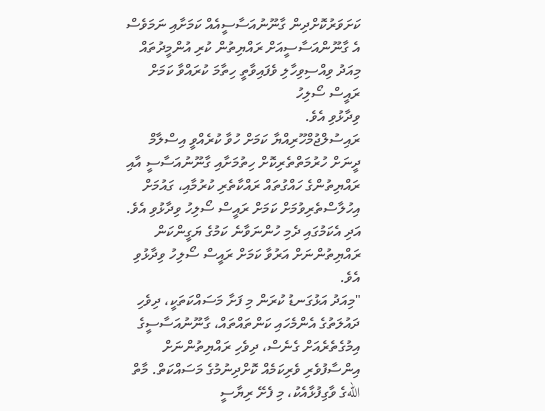ކަށަވަރުކޮށްދިން ގާނޫނުއަސާސީއެއް ކަމަށާއި ނަމަވެސް އެ ގާނޫންއަސާސީއަށް ރައްޔިތުން ކުރި އުންމީދުތައް މިއަދު ވިއްސިވިހާލި ވެފައިވާތީ ހިތާމަ ކުރައްވާ ކަމަށް ރައީސް ސޯލިހު
ވިދާޅުވި އެވެ.
ރައިސުލްޖުމްހޫރިއްޔާ ކަމަށް ހުވާ ކުރެއްވީ އިސްލާމް ދީނަށް ހުރުމަތްތެރިކޮށް ހިތުމަށާއި ގާނޫނުއަސާސީ އާއި ރައްޔިތުންގެ ހައްގުތައް ރައްކާތެރި ކުރުމާއި، ގައުމަށް އިހުލާސްތެރިވުމަށް ކަމަށް ރައީސް ސޯލިހު ވިދާޅުވި އެވެ. އަދި އެކަމުގައި ދެމި ހުންނަވާނެ ކަމުގެ ޔަގީންކަން ރައްޔިތުންނަށް އަރުވާ ކަމަށް ރައީސް ސޯލިހު ވިދާޅުވި އެވެ.
"މިއަދު އަޅުގަނޑު ކުރަން މި ފަށާ މަސައްކަތަކީ، ދިވެހި ދައުލަތުގެ އެންމެހައި ކަންތައްތައް، ގާނޫނުއަސާސީގެ އިމުގެތެރެއަށް ގެނެސް، ދިވެހި ރައްޔިތުންނަށް އިންސާފުވެރި ވެރިކަމެއް ކޮށްދިނުމުގެ މަސައްކަތް. މާތް اللهގެ ވާގިފުޅާއެކު، މި ފެށޭ ރިޔާސީ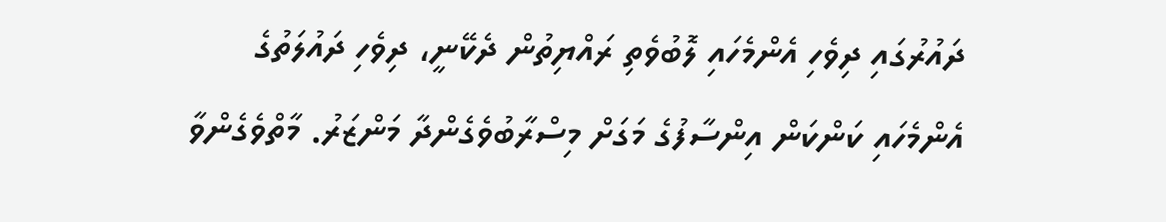ދައުރުގައި ދިވެހި އެންމެހައި ލޮބުވެތި ރައްޔިތުން ދެކޭނީ، ދިވެހި ދައުލަތުގެ އެންމެހައި ކަންކަން އިންސާފުގެ މަގަށް މިސްރާބުވެގެންދާ މަންޒަރު. މާތްވެގެންވާ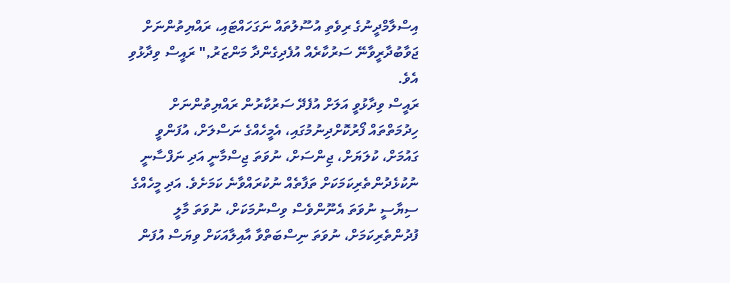އިސްލާމްދީނުގެ ރިވެތި އުސޫލުތައް ނަގަހައްޓައި، ރައްޔިތުންނަށް ޖަވާބުދާރީވާނޭ ސަރުކާރެއް އުފެދިގެންދާ މަންޒަރު," ރައީސް ވިދާޅުވި އެވެ.
ރައީސް ވިދާޅުވީ އަލަށް އުފެދޭ ސަރުކާރުން ރައްޔިތުންނަށް ހިދުމަތްތައް ފޯރުކޮށްދިނުމުގައި، އެމީހެއްގެ ނަސްލަށް، އުފަންވީ ގައުމަށް، ކުލަޔަށް، ޖިންސަށް، ނުވަތަ ޖިސްމާނީ އަދި ނަފްސާނީ ނުކުޅެދުންތެރިކަމަކަށް ތަފާތެއް ނުކުރައްވާނެ ކަމަށެވެ. އަދި މީހެއްގެ ސިޔާސީ ނުވަތަ އެނޫންވެސް ވިސްނުމަކަށް، ނުވަތަ މާލީ ފުދުންތެރިކަމަށް، ނުވަތަ ނިސްބަތްވާ އާއިލާއަކަށް ވިޔަސް އުފަން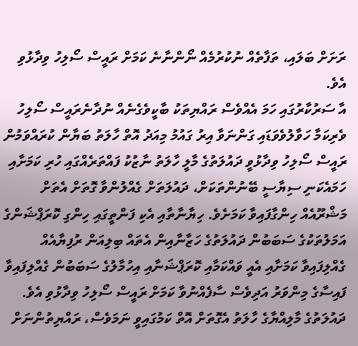ރަށަށް ބަލައި، ތަފާތެއް ނުކުރުމެއް ނޯންނާނެ ކަމަށް ރައީސް ސޯލިހު ވިދާޅުވި އެވެ.
އާ ސަރުކާރުގައި ހަމަ އެއްވެސް ރައްޔިތަކު ބާކީވެގެނެއް ނުދާނެރައީސް ސޯލިހު
ވެރިކަމާ ހަވާލުވެވަޑައި ގަންނަވާ އިރު ގައުމު މިއަދު އޮތް ހާލަތު ބަޔާން ކުރައްވަމުން ރައީސް ސޯލިހު ވިދާޅުވީ ދައުލަތުގެ މާލީ ހާލަތު ނާޒުކު ފައްތަރެއްގައި ހުރި ކަމަށާއި ހަމައެކަނި ސިޔާސީ ބޭނުންތަކަށް، ދައުލަތަށް ގެއްލުންވާ ގޮތަށް އެތަށް މަޝްރޫއެއް ހިންގާފައިވާ ކަމަށެވެ. ހިޔާނާތާއި އެކި ފަންތީގައި ހިންގި ކޮރަޕްޝަންގެ އަމަލުތަކުގެ ސަބަބުން ދައުލަތުގެ ހަޒާނާއިން އެތައް ބިލިއަން ރުފިޔާއެއް ގެއްލިފައިވާ ކަމަށާއި އެއީ ވައްކަމާއި ކޮރަޕްޝަނާއި އިހުމާލުގެ ސަބަބުން ގެއްލިފައިވާ ފައިސާގެ މިންވަރު އަދިވެސް ސާފެއްނުވާ ކަމަށް ރައީސް ސޯލިހު ވިދާޅުވި އެވެ.
ދައުލަތުގެ މާލިއްޔާގެ ހާލަތު އެގޮތަށް އޮތް ކަމުގައިވީ ނަމަވެސް، ރައްޔިތުންނަށް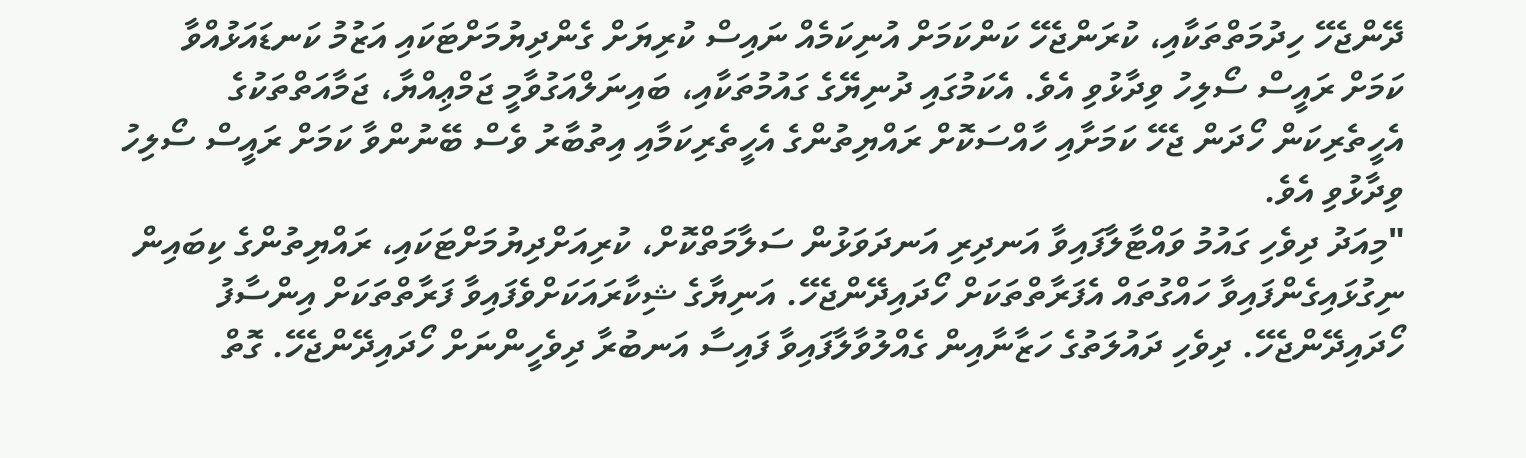ދޭންޖެހޭ ހިދުމަތްތަކާއި، ކުރަންޖެހޭ ކަންކަމަށް އުނިކަމެއް ނައިސް ކުރިޔަށް ގެންދިޔުމަށްޓަކައި އަޒުމު ކަނޑައަޅުއްވާ ކަމަށް ރައީސް ސޯލިހު ވިދާޅުވި އެވެ. އެކަމުގައި ދުނިޔޭގެ ގައުމުތަކާއި، ބައިނަލްއަގުވާމީ ޖަމްޢިއްޔާ، ޖަމާއަތްތަކުގެ އެހީތެރިކަން ހޯދަން ޖެހޭ ކަމަށާއި ހާއްސަކޮށް ރައްޔިތުންގެ އެހީތެރިކަމާއި އިތުބާރު ވެސް ބޭނުންވާ ކަމަށް ރައީސް ސޯލިހު ވިދާޅުވި އެވެ.
"މިއަދު ދިވެހި ގައުމު ވައްޓާލާފައިވާ އަނދިރި އަނދަވަޅުން ސަލާމަތްކޮށް، ކުރިއަށްދިޔުމަށްޓަކައި، ރައްޔިތުންގެ ކިބައިން ނިގުޅައިގެންފައިވާ ހައްގުތައް އެފަރާތްތަކަށް ހޯދައިދޭންޖެހޭ. އަނިޔާގެ ޝިކާރައަކަށްވެފައިވާ ފަރާތްތަކަށް އިންސާފު ހޯދައިދޭންޖެހޭ. ދިވެހި ދައުލަތުގެ ހަޒާނާއިން ގެއްލުވާލާފައިވާ ފައިސާ އަނބުރާ ދިވެހީންނަށް ހޯދައިދޭންޖެހޭ. ގޮތް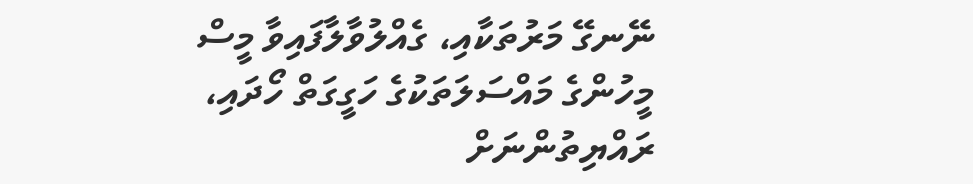ނޭނގޭ މަރުތަކާއި، ގެއްލުވާލާފައިވާ މީސް މީހުންގެ މައްސަލަތަކުގެ ހަގީގަތް ހޯދައި، ރައްޔިތުންނަށް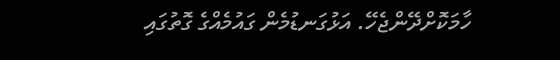ހާމަކޮށްދޭންޖެހޭ. އަޅުގަނޑުމެން ގައުމެއްގެ ގޮތުގައި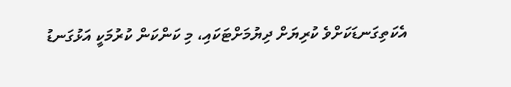އެކަތިގަނޑަކަށްވެ ކުރިޔަށް ދިޔުމަށްޓަކައި، މި ކަންކަން ކުރުމަކީ އަޅުގަނޑު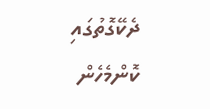ދެކޭގޮތުގައި ކޮންމެހެން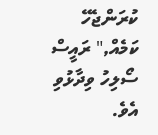ކުރަންޖެހޭ ކަމެއް," ރައީސް ސޯލިހު ވިދާޅުވި އެވެ.